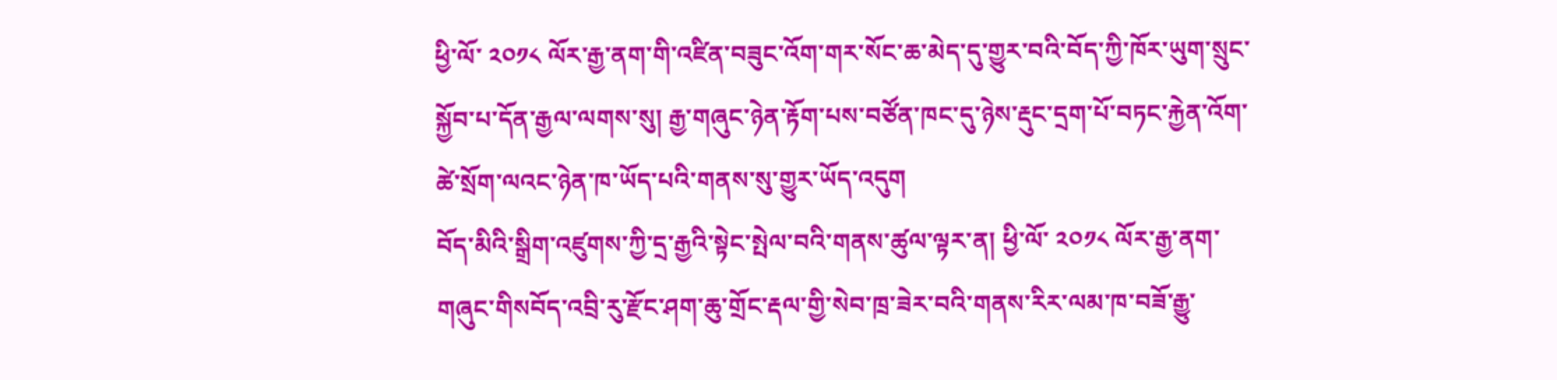ཕྱི་ལོ་ ༢༠༡༨ ལོར་རྒྱ་ནག་གི་འཛིན་བཟུང་འོག་གར་སོང་ཆ་མེད་དུ་གྱུར་བའི་བོད་ཀྱི་ཁོར་ཡུག་སྲུང་སྐྱོབ་པ་དོན་རྒྱལ་ལགས་སུ། རྒྱ་གཞུང་ཉེན་རྟོག་པས་བཙོན་ཁང་དུ་ཉེས་རྡུང་དྲག་པོ་བཏང་རྐྱེན་འོག་ཚེ་སྲོག་ལའང་ཉེན་ཁ་ཡོད་པའི་གནས་སུ་གྱུར་ཡོད་འདུག
བོད་མིའི་སྒྲིག་འཛུགས་ཀྱི་དྲ་རྒྱའི་སྟེང་སྤེལ་བའི་གནས་ཚུལ་ལྟར་ན། ཕྱི་ལོ་ ༢༠༡༨ ལོར་རྒྱ་ནག་གཞུང་གིསབོད་འབྲི་རུ་རྫོང་ཤག་ཆུ་གྲོང་རྡལ་གྱི་སེབ་ཁྲ་ཟེར་བའི་གནས་རིར་ལམ་ཁ་བཟོ་རྒྱུ་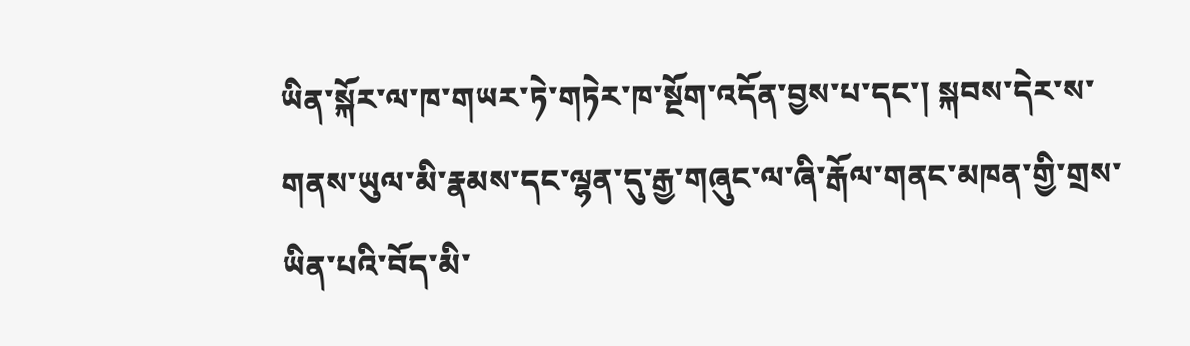ཡིན་སྐོར་ལ་ཁ་གཡར་ཏེ་གཏེར་ཁ་སྔོག་འདོན་བྱས་པ་དང་། སྐབས་དེར་ས་གནས་ཡུལ་མི་རྣམས་དང་ལྷན་དུ་རྒྱ་གཞུང་ལ་ཞི་རྒོལ་གནང་མཁན་གྱི་གྲས་ཡིན་པའི་བོད་མི་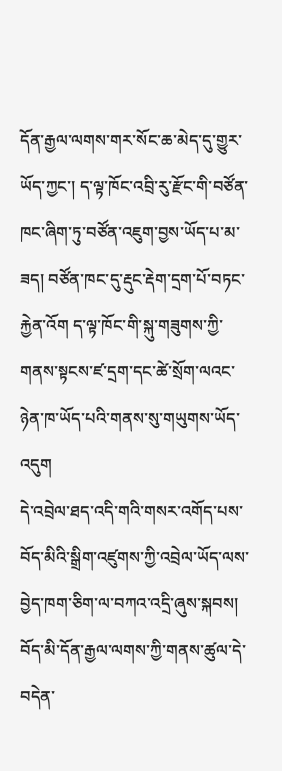དོན་རྒྱལ་ལགས་གར་སོང་ཆ་མེད་དུ་གྱུར་ཡོད་ཀྱང་། ད་ལྟ་ཁོང་འབྲི་རུ་རྫོང་གི་བཙོན་ཁང་ཞིག་ཏུ་བཙོན་འཇུག་བྱས་ཡོད་པ་མ་ཟད། བཙོན་ཁང་དུ་རྡུང་རྡེག་དྲག་པོ་བཏང་རྐྱེན་འོག ད་ལྟ་ཁོང་གི་སྐུ་གཟུགས་ཀྱི་གནས་སྟངས་ཛ་དྲག་དང་ཚེ་སྲོག་ལའང་ཉེན་ཁ་ཡོད་པའི་གནས་སུ་གཡུགས་ཡོད་འདུག
དེ་འབྲེལ་ཐད་འདི་གའི་གསར་འགོད་པས་བོད་མིའི་སྒྲིག་འཛུགས་ཀྱི་འབྲེལ་ཡོད་ལས་བྱེད་ཁག་ཅིག་ལ་བཀའ་འདྲི་ཞུས་སྐབས། བོད་མི་དོན་རྒྱལ་ལགས་ཀྱི་གནས་ཚུལ་དེ་བདེན་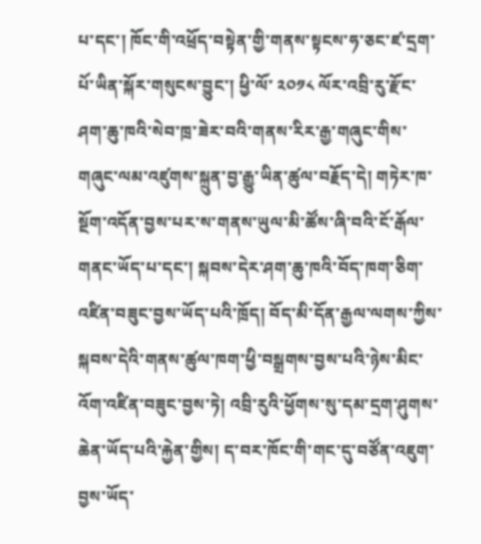པ་དང་། ཁོང་གི་འཕྲོད་བསྟེན་གྱི་གནས་སྟངས་ཧ་ཅང་ཛ་དྲག་པོ་ཡིན་སྐོར་གསུངས་བྱུང་། ཕྱི་ལོ་ ༢༠༡༨ ལོར་འབྲི་རུ་རྫོང་ཤག་ཆུ་ཁའི་སེབ་ཁྲ་ཟེར་བའི་གནས་རིར་རྒྱ་གཞུང་གིས་གཞུང་ལམ་འཛུགས་སྐྲུན་བྱ་རྒྱུ་ཡིན་ཚུལ་བརྗོད་དེ། གཏེར་ཁ་སྔོག་འདོན་བྱས་པར་ས་གནས་ཡུལ་མི་ཚོས་ཞི་བའི་ངོ་རྒོལ་གནང་ཡོད་པ་དང་། སྐབས་དེར་ཤག་ཆུ་ཁའི་བོད་ཁག་ཅིག་འཛིན་བཟུང་བྱས་ཡོད་པའི་ཁྲོད། བོད་མི་དོན་རྒྱལ་ལགས་ཀྱིས་སྐབས་དེའི་གནས་ཚུལ་ཁག་ཕྱི་བསྒྲགས་བྱས་པའི་ཉེས་མིང་འོག་འཛིན་བཟུང་བྱས་ཏེ། འབྲི་རུའི་ཕྱོགས་སུ་དམ་དྲག་ཤུགས་ཆེན་ཡོད་པའི་རྐྱེན་གྱིས། ད་བར་ཁོང་གི་གང་དུ་བཙོན་འཇུག་བྱས་ཡོད་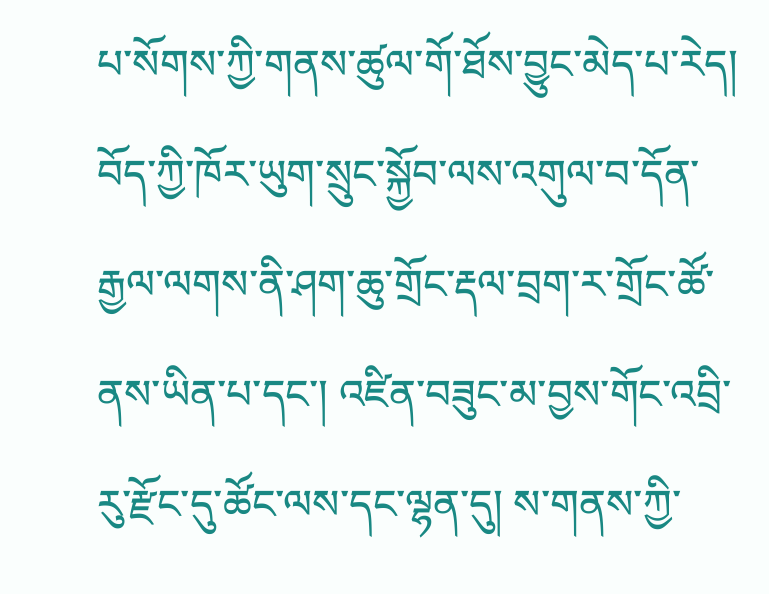པ་སོགས་ཀྱི་གནས་ཚུལ་གོ་ཐོས་བྱུང་མེད་པ་རེད།
བོད་ཀྱི་ཁོར་ཡུག་སྲུང་སྐྱོབ་ལས་འགུལ་བ་དོན་རྒྱལ་ལགས་ནི་ཤག་ཆུ་གྲོང་རྡལ་བྲག་ར་གྲོང་ཚོ་ནས་ཡིན་པ་དང་། འཛིན་བཟུང་མ་བྱས་གོང་འབྲི་རུ་རྫོང་དུ་ཚོང་ལས་དང་ལྷན་དུ། ས་གནས་ཀྱི་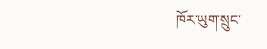ཁོར་ཡུག་སྲུང་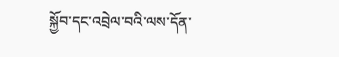སྐྱོབ་དང་འབྲེལ་བའི་ལས་དོན་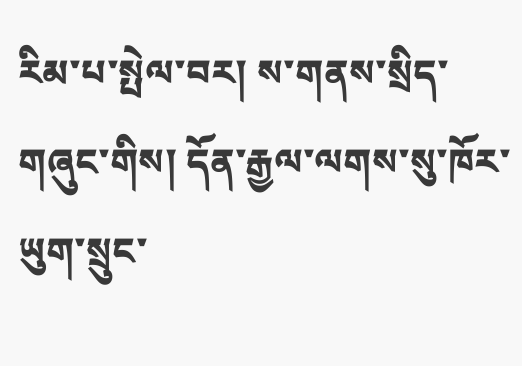རིམ་པ་སྤེལ་བར། ས་གནས་སྲིད་གཞུང་གིས། དོན་རྒྱལ་ལགས་སུ་ཁོར་ཡུག་སྲུང་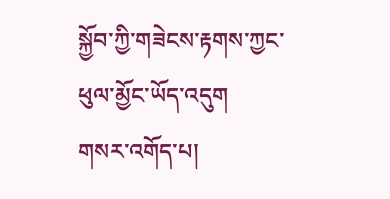སྐྱོབ་ཀྱི་གཟེངས་རྟགས་ཀྱང་ཕུལ་མྱོང་ཡོད་འདུག
གསར་འགོད་པ།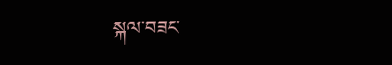སྐལ་བཟང་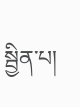སྦྱིན་པ།